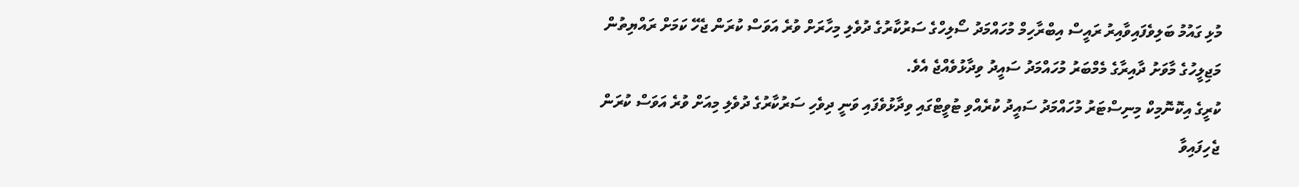މުޅި ގައުމު ބަލިވެފައިވާއިރު ރައީސް އިބްރާހިމް މުހައްމަދު ސޯލިހްގެ ސަރުކާރުގެ ދުވެލި މިހާރަށް ވުރެ އަވަސް ކުރަން ޖެހޭ ކަމަށް ރައްޔިތުން މަޖިލީހުގެ މާވަށު ދާއިރާގެ މެމްބަރު މުހައްމަދު ސައީދު ވިދާޅުވެއްޖެ އެވެ.
ކުރީގެ އިކޮނޮމިކް މިނިސްޓަރު މުހައްމަދު ސައީދު ކުރެއްވި ޓުވީޓްގައި ވިދާޅުވެފައި ވަނީ ދިވެހި ސަރުކާރުގެ ދުވެލި މިއަށް ވުރެ އަވަސް ކުރަން ޖެހިފައިވާ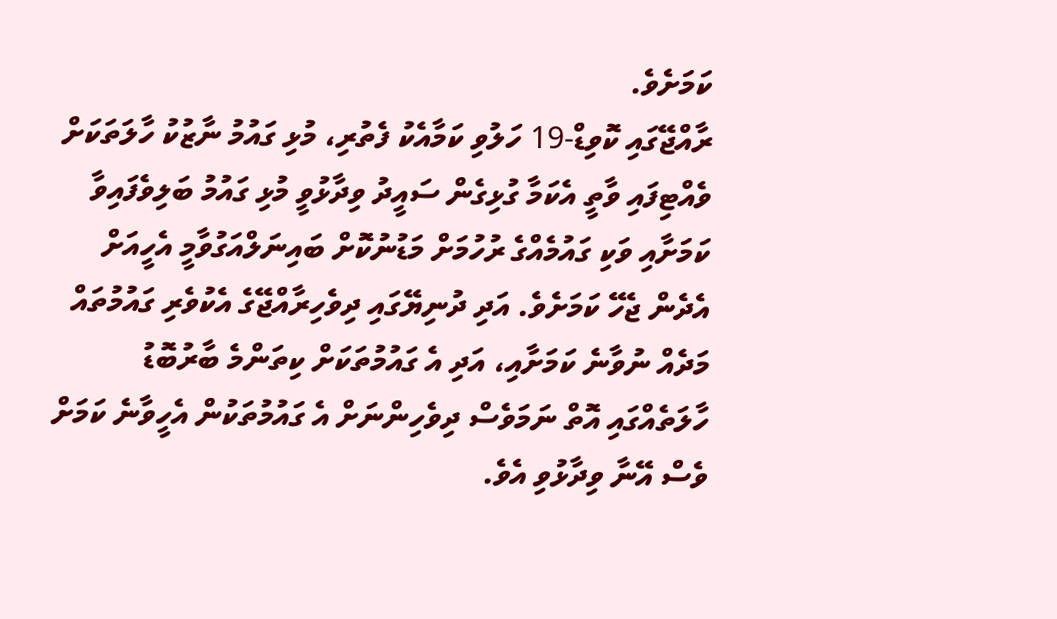ކަމަށެވެ.
ރާއްޖޭގައި ކޮވިޑް-19 ހަލުވި ކަމާއެކު ފެތުރި، މުޅި ގައުމު ނާޒުކު ހާލަތަކަށް ވެއްޓިފައި ވާތީ އެކަމާ ގުޅިގެން ސައީދު ވިދާޅުވީ މުޅި ގައުމު ބަލިވެފައިވާ ކަމަށާއި ވަކި ގައުމެއްގެ ރުހުމަށް މަޑުނުކޮށް ބައިނަލްއަގުވާމީ އެހީއަށް އެދެން ޖެހޭ ކަމަށެވެ. އަދި ދުނިޔޭގައި ދިވެހިރާއްޖޭގެ އެކުވެރި ގައުމުތައް މަދެއް ނުވާނެ ކަމަށާއި، އަދި އެ ގައުމުތަކަށް ކިތަންމެ ބާރުބޮޑު ހާލަތެއްގައި އޮތް ނަމަވެސް ދިވެހިންނަށް އެ ގައުމުތަކުން އެހީވާނެ ކަމަށް ވެސް އޭނާ ވިދާޅުވި އެވެ.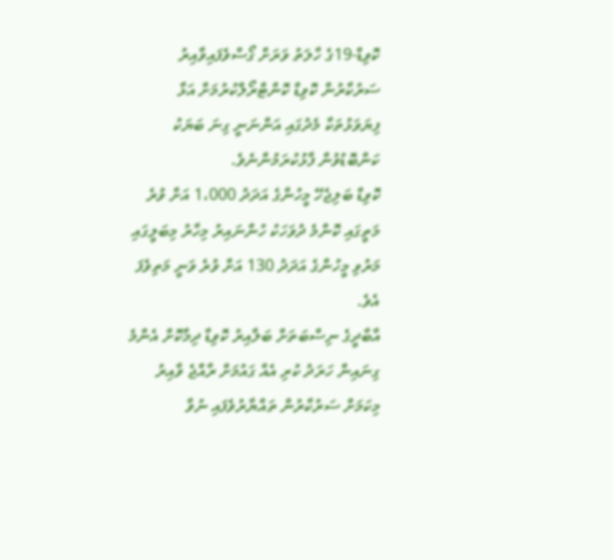ކޮވިޑް-19ގެ ހާލަތު ވަރަށް ގޯސްވެފައިވާއިރު ސަރުކާރުން ކޮވިޑް ކޮންޓްރޯލްކުރުމަށް އަޅާ ފިޔަވަޅުތަކާ މެދުގައި އަންނަނީ ގިނަ ބަޔަކު ކަންބޮޑުވުން ފާޅުކުރަމުންނެވެ.
ކޮވިޑް ބަލިޖެހޭ މީހުންގެ އަދަދު 1،000 އަށް ވުރެ މަތީގައި ކޮންމެ ދުވަހަކު ހުންނައިރު މިހާރު މިބަލީގައި މަރުވި މީހުންގެ އަދަދު 130 އަށް ވުރެ ވަނީ މަތިވެފަ އެވެ.
އާބާދީގެ ނިސްބަތަށް ބަލާއިރު ކޮވިޑާ ދިމާކޮށް އެންމެ ގިނައިން ހަރަދު ކުރި އެއް ގައުމަށް ރާއްޖެ ވާއިރު މިކަމަށް ސަރުކާރުން ތައްޔާރުވެފައި ނުވާ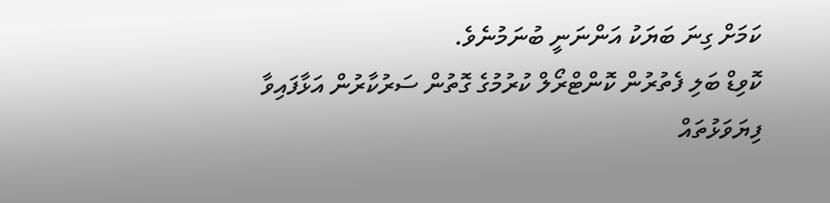ކަމަށް ގިނަ ބަޔަކު އަންނަނީ ބުނަމުނެވެ.
ކޮވިޑް ބަލި ފެތުރުން ކޮންޓްރޯލް ކުރުމުގެ ގޮތުން ސަރުކާރުން އަޅާފައިވާ ފިޔަވަޅުތައް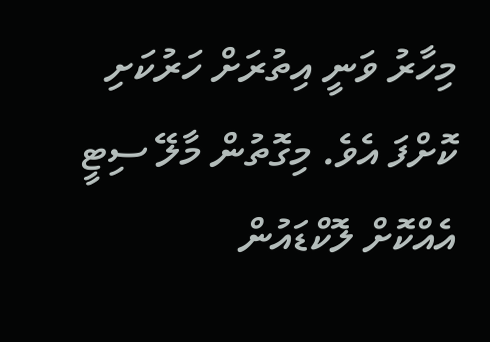މިހާރު ވަނީ އިތުރަށް ހަރުކަށި ކޮށްފަ އެވެ. މިގޮތުން މާލޭ ސިޓީ އެއްކޮށް ލޮކްޑައުން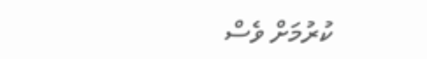ކުރުމަށް ވެސް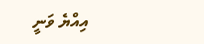އިއްޔެ ވަނީ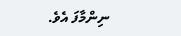ނިންމާފަ އެވެ.